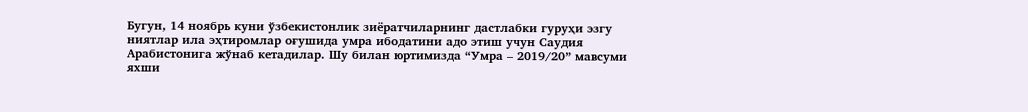Бугун, 14 ноябрь куни ўзбекистонлик зиёратчиларнинг дастлабки гуруҳи эзгу ниятлар ила эҳтиромлар оғушида умра ибодатини адо этиш учун Саудия Арабистонига жўнаб кетадилар. Шу билан юртимизда “Умра – 2019/20” мавсуми яхши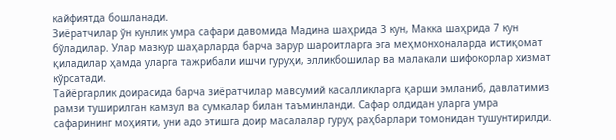кайфиятда бошланади.
Зиёратчилар ўн кунлик умра сафари давомида Мадина шаҳрида 3 кун, Макка шаҳрида 7 кун бўладилар. Улар мазкур шаҳарларда барча зарур шароитларга эга меҳмонхоналарда истиқомат қиладилар ҳамда уларга тажрибали ишчи гуруҳи, элликбошилар ва малакали шифокорлар хизмат кўрсатади.
Тайёргарлик доирасида барча зиёратчилар мавсумий касалликларга қарши эмланиб, давлатимиз рамзи туширилган камзул ва сумкалар билан таъминланди. Сафар олдидан уларга умра сафарининг моҳияти, уни адо этишга доир масалалар гуруҳ раҳбарлари томонидан тушунтирилди.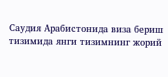Саудия Арабистонида виза бериш тизимида янги тизимнинг жорий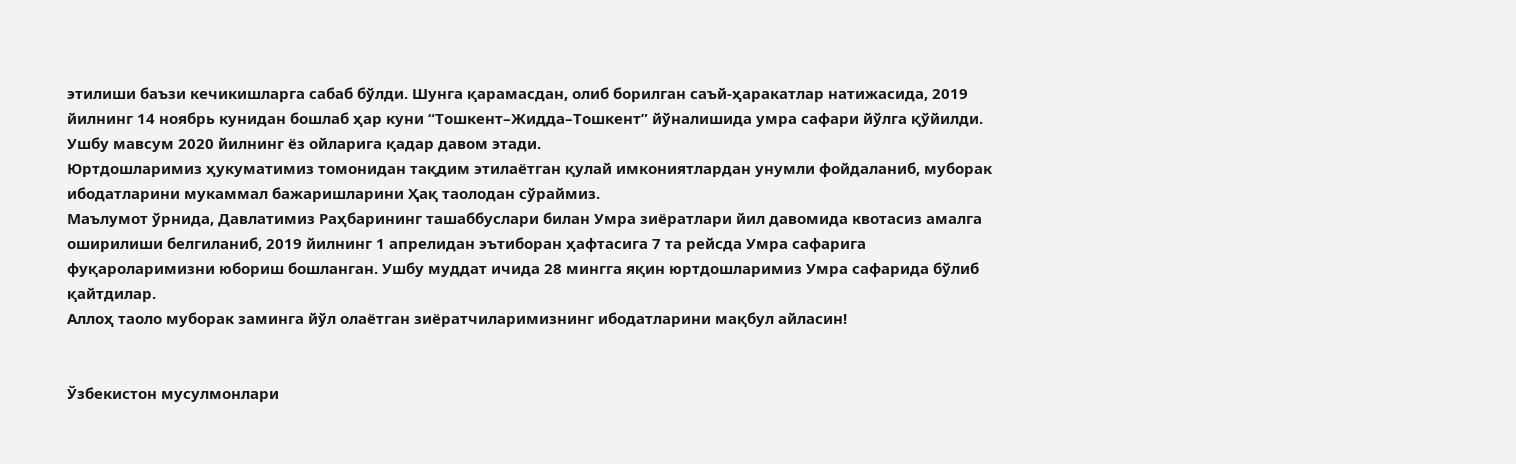этилиши баъзи кечикишларга сабаб бўлди. Шунга қарамасдан, олиб борилган саъй-ҳаракатлар натижасида, 2019 йилнинг 14 ноябрь кунидан бошлаб ҳар куни “Тошкент–Жидда–Тошкент” йўналишида умра сафари йўлга қўйилди. Ушбу мавсум 2020 йилнинг ёз ойларига қадар давом этади.
Юртдошларимиз ҳукуматимиз томонидан тақдим этилаётган қулай имкониятлардан унумли фойдаланиб, муборак ибодатларини мукаммал бажаришларини Ҳақ таолодан сўраймиз.
Маълумот ўрнида, Давлатимиз Раҳбарининг ташаббуслари билан Умра зиёратлари йил давомида квотасиз амалга оширилиши белгиланиб, 2019 йилнинг 1 апрелидан эътиборан ҳафтасига 7 та рейсда Умра сафарига фуқароларимизни юбориш бошланган. Ушбу муддат ичида 28 мингга яқин юртдошларимиз Умра сафарида бўлиб қайтдилар.
Аллоҳ таоло муборак заминга йўл олаётган зиёратчиларимизнинг ибодатларини мақбул айласин!


Ўзбекистон мусулмонлари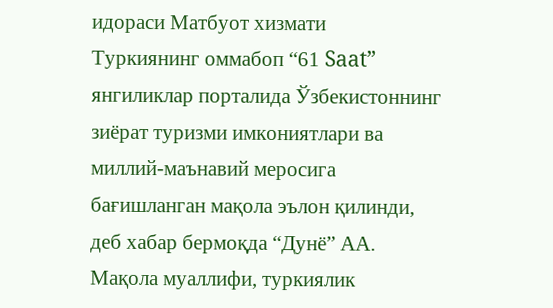идораси Матбуот хизмати
Туркиянинг оммабоп “61 Saat” янгиликлар порталида Ўзбекистоннинг зиёрат туризми имкониятлари ва миллий-маънавий меросига бағишланган мақола эълон қилинди, деб хабар бермоқда “Дунё” АА.
Мақола муаллифи, туркиялик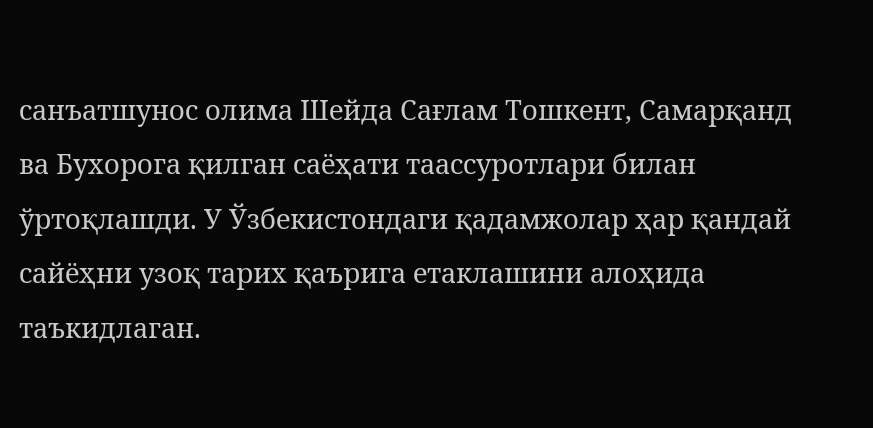санъатшунос олима Шейда Сағлам Тошкент, Самарқанд ва Бухорога қилган саёҳати таассуротлари билан ўртоқлашди. У Ўзбекистондаги қадамжолар ҳар қандай сайёҳни узоқ тарих қаърига етаклашини алоҳида таъкидлаган.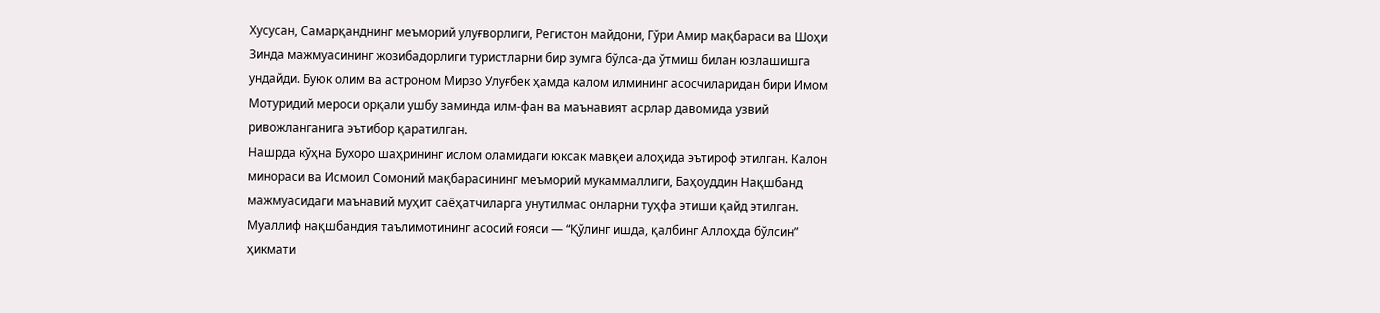Хусусан, Самарқанднинг меъморий улуғворлиги, Регистон майдони, Гўри Амир мақбараси ва Шоҳи Зинда мажмуасининг жозибадорлиги туристларни бир зумга бўлса-да ўтмиш билан юзлашишга ундайди. Буюк олим ва астроном Мирзо Улуғбек ҳамда калом илмининг асосчиларидан бири Имом Мотуридий мероси орқали ушбу заминда илм-фан ва маънавият асрлар давомида узвий ривожланганига эътибор қаратилган.
Нашрда кўҳна Бухоро шаҳрининг ислом оламидаги юксак мавқеи алоҳида эътироф этилган. Калон минораси ва Исмоил Сомоний мақбарасининг меъморий мукаммаллиги, Баҳоуддин Нақшбанд мажмуасидаги маънавий муҳит саёҳатчиларга унутилмас онларни туҳфа этиши қайд этилган. Муаллиф нақшбандия таълимотининг асосий ғояси — “Қўлинг ишда, қалбинг Аллоҳда бўлсин” ҳикмати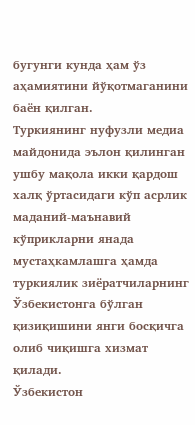бугунги кунда ҳам ўз аҳамиятини йўқотмаганини баён қилган.
Туркиянинг нуфузли медиа майдонида эълон қилинган ушбу мақола икки қардош халқ ўртасидаги кўп асрлик маданий-маънавий кўприкларни янада мустаҳкамлашга ҳамда туркиялик зиёратчиларнинг Ўзбекистонга бўлган қизиқишини янги босқичга олиб чиқишга хизмат қилади.
Ўзбекистон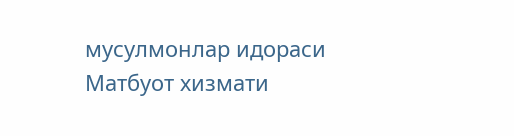мусулмонлар идораси Матбуот хизмати